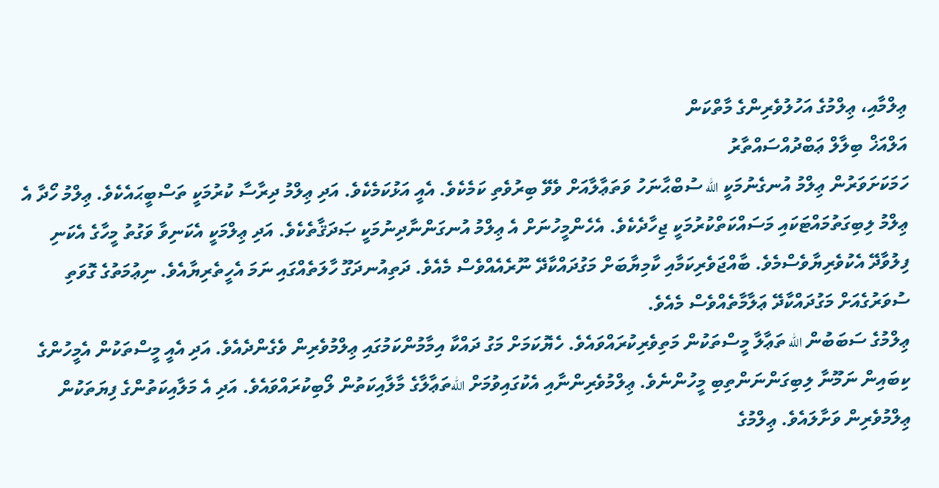ޢިލްމާއި، ޢިލްމުގެ އަހުލުވެރިންގެ މާތްކަން
އަލްއަޚް ބިލާލް ޢަބްދުއްސައްތާރު
ހަމަކަށަވަރުން ޢިލްމު އުނގެނުމަކީ الله ސުބްޙާނަހު ވަތަޢާލާއަށް ވެވޭ ބިރުވެތި ކަމެކެވެ. އެއީ އަޅުކަމެކެވެ. އަދި ޢިލްމު ދިރާސާ ކުރުމަކީ ތަސްބީޙައެކެވެ. ޢިލްމު ހޯދާ އެ ޢިލްމު ލިބިގަތުމައްޓަކައި މަސައްކަތްކުރުމަކީ ޖިހާދެކެވެ. އެހެންމީހުނަށް އެ ޢިލްމު އުނގަންނާދިނުމަކީ ޞަދަޤާތެކެވެ. އަދި ޢިލްމަކީ އެކަނިވާ ވަގުތު މީހާގެ އެކަނި ފިލުވާދޭ އެކުވެރިޔާވެސްމެވެ. ބާއްޖަވެރިކަމާއި ކާމިޔާބަށް މަގުދައްކާދޭ ނޫރެއެއްވެސް މެއެވެ. ދަތިއުނދަގޫ ހާލަތެއްގައި ނަމަ އެހީތެރިޔާއެވެ. ނިޢުމަތުގެ ގޮވަތި ސުވަރުގެއަށް މަގުދައްކާދޭ ޢަލާމާތެއްވެސް މެއެވެ.
ޢިލްމުގެ ސަބަބުން الله ތަޢާލާ މީސްތަކުން މަތިވެރިކުރައްވައެވެ. ހެޔޮކަމަށް މަގު ދައްކާ އިމާމުންކަމުގައި ޢިލްމުވެރިން ވެގެންދެއެވެ. އަދި އެއީ މީސްތަކުން އެމީހުންގެ ކިބައިން ނަމޫނާ ލިބިގަންނަންތިބި މީހުންނެވެ. ޢިލްމުވެރިންނާއި އެކުގައިވުމަށް اللهތަޢާލާގެ މާލާއިކަތުން ލޯބިކުރައްވައެވެ. އަދި އެ މަލާއިކަތުންގެ ފިޔަތަކުން ޢިލްމުވެރިން ވަށާލައެވެ. ޢިލްމުގެ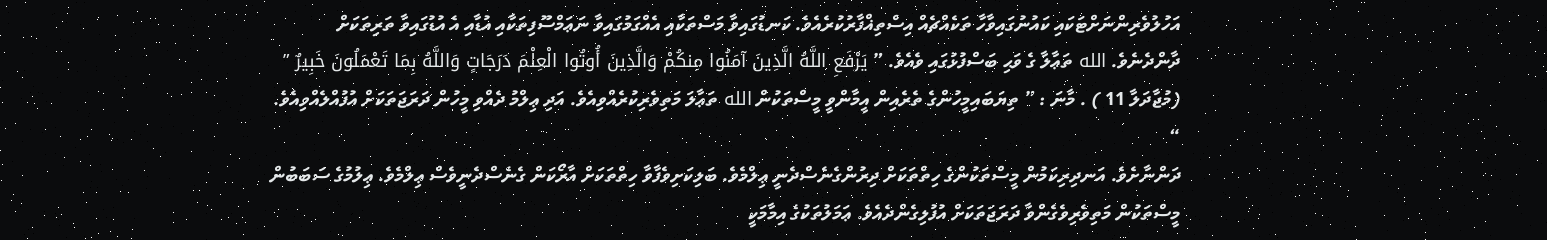އަހުލުވެރިންނަށްޓަކައި ކައުނުގައިވާހާ ތަކެއްޗެއް އިސްތިޣްފާރުކުރެއެވެ. ކަނޑުގައިވާ މަސްތަކާއި އެއްގަމުގައިވާ ނަޢަމްސޫފިތަކާއި އުޑާއި އެ އުޑުގައިވާ ތަރިތަކަށް ދާންދެނެވެ. الله ތަޢާލާ ގެ ވަޙި ބަސްފުޅުގައި ވެއެވެ. ” يَرْفَعِ اللَّهُ الَّذِينَ آمَنُوا مِنكُمْ وَالَّذِينَ أُوتُوا الْعِلْمَ دَرَجَاتٍ وَاللَّهُ بِمَا تَعْمَلُونَ خَبِيرٌ ” (މުޖާދަލާ 11 ) . މާނަ : ” ތިޔަބައިމީހުންގެ ތެރެއިން އީމާންވީ މީސްތަކުން الله ތަޢާލަ މަތިވެރިކުރެއްވިއެވެ. އަދި ޢިލްމު ދެއްވި މީހުން ދަރަޖަތަކަށް އުފުއްލެއްވިއެވެ. “
ދަންނާށެވެ. އަނދިރިކަމުން މީސްތަކުންގެ ހިތްތަކަށް ދިރުންގެނެސްދެނީ ޢިލްމެވެ. ބަލިކަށިވެފާވާ ހިތްތަކަށް އާރޯކަން ގެނެސްދެނީވެސް ޢިލްމެވެ. ޢިލުމުގެ ސަބަބުން މީސްތަކުން މަތިވެރިވެގެންވާ ދަރަޖަތަކަށް އުފުލިގެންދެއެވެ. ޢަމަލުތަކުގެ އިމާމަކީ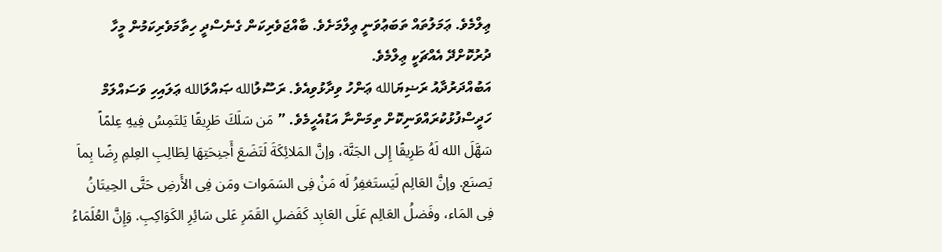ޢިލްމެވެ. ޢަމަލުތައް ތަބަޢުވަނީ ޢިލްމަށެވެ. ބާއްޖަވެރިކަން ގެނެސްދީ ހިތާމަވެރިކަމުން މީހާ ދުރުކޮށްދޭ އެއްޗަކީ ޢިލްމެވެ.
އަބުއްދަރުދާއު ރަޟިޔަالله ޢަންހު ވިދާޅުވިއެވެ. ރަސޫލުالله ޞައްލަالله ޢަލައިހި ވަސައްލަމް ހަދީސްފުޅުކުރައްވަނިކޮށް ތިމަންނާ އަޑުއެހީމެވެ. ” مَن سَلَكَ طَرِيقًا يَلتَمِسُ فِيهِ عِلمًاً سَهَّلَ الله لَهُ طَرِيقًا إِلى الجَنَّة، وإنَّ المَلائِكَةَ لَتَضَعَ أَجنِحَتِهَا لِطَالِبِ العِلمِ رِضًا بِماَ يَصنَع. وإنَّ العَالِم لَيَستَغفِرُ لَه مَنْ فِى السَمَوات ومَن فِى الأَرضِ حَتَّى الحِيتَانُ فِى المَاء، وفَضلُ العَالِم عَلَى العَابِد كَفَضلِ القَمَرِ عَلى سَائِرِ الكَوَاكِبِ. وَإِنَّ العُلَمَاءُ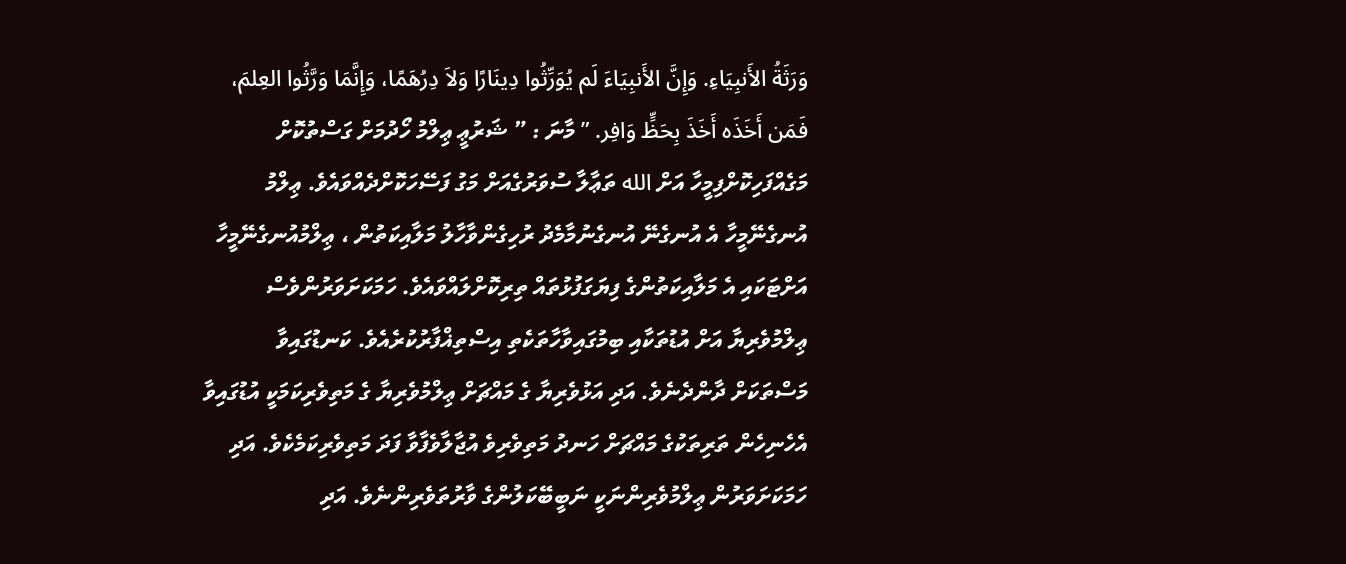وَرَثَةُ الأَنبِيَاءِ. وَإِنَّ الأَنبِيَاءَ لَم يُوَرِّثُوا دِينَارًا وَلاَ دِرُهَمًا، وَإِنَّمَا وَرَّثُوا العِلمَ، فَمَن أَخَذَه أَخَذَ بِحَظٍّ وَافِر. ” މާނަ : ” ޝަރުޢީ ޢިލްމު ހޯދުމަށް ގަސްތުކޮށް މަގެއްފަހިކޮށްފިމީހާ އަށް الله ތަޢާލާ ސުވަރުގެއަށް މަގު ފަސޭހަކޮށްދެއްވައެވެ. ޢިލްމު އުނގެނޭމީހާ އެ އުނގެނޭ އުނގެނުމާމެދު ރުހިގެންވާހާލު މަލާއިކަތުން ، ޢިލްމުއުނގެނޭމީހާ އަށްޓަކައި އެ މަލާއިކަތުންގެ ފިޔަގަފުޅުތައް ތިރިކޮށްލައްވައެވެ. ހަމަކަށަވަރުންވެސް ޢިލްމުވެރިޔާ އަށް އުޑުތަކާއި ބިމުގައިވާހާތަކެތި އިސްތިޣްފާރުކުރެއެވެ. ކަނޑުގައިވާ މަސްތަކަށް ދާންދެނެވެ. އަދި އަޅުވެރިޔާ ގެ މައްޗަށް ޢިލްމުވެރިޔާ ގެ މަތިވެރިކަމަކީ އުޑުގައިވާ އެހެނިހެން ތަރިތަކުގެ މައްޗަށް ހަނދު މަތިވެރިވެ އުޖާލާވެފާވާ ފަދަ މަތިވެރިކަމެކެވެ. އަދި ހަމަކަށަވަރުން ޢިލްމުވެރިންނަކީ ނަބީބޭކަލުންގެ ވާރުތަވެރިންނެވެ. އަދި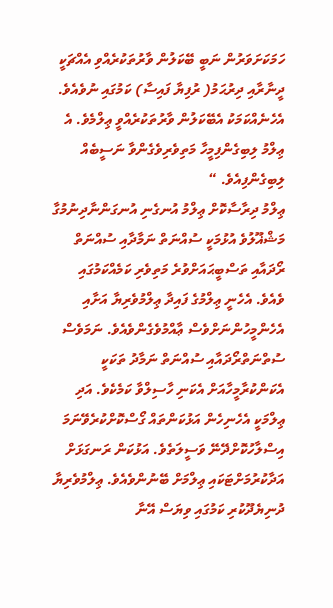ހަމަކަށަވަރުން ނަބީ ބޭކަލުން ވާރުތަކުރެއްވި އެއްޗަކީ ދީނާރާއި ދިރުޙަމު( ރުފިޔާ ފައިސާ) ކަމުގައި ނުވެއެވެ. އެހެނެއްކަމަކު އެބޭކަލުން ވާރުތަކުރެއްވީ ޢިލްމެވެ. އެ ޢިލްމު ލިބިގެންފިމީހާ މަތިވެރިވެގެންވާ ނަސީބެއް ލިބިގެންފިއެވެ. “
ޢިލްމު ދިރާސާކޮށް ޢިލްމު އުނގެނި އުނގަންނާދިނުމުގާ މަޝްޣޫލުވެ އުޅުމަކީ ސުއްނަތް ނަމާދާއި ސުއްނަތް ރޯދައާއި ތަސްބީޙައަށްވުރެ މަތިވެރި ކަމެއްކަމުގައި ވެއެވެ. އެހެނީ ޢިލްމުގެ ފައިދާ ޢިލްމުވެރިޔާ އަށާއި އެހެންމީހުންނަށްވެސް ޢާއްމުވެގެންވެއެވެ. ނަމަވެސް ސުތްނަތްރޯދައާއި ސުއްނަތް ނަމާދު ތަކަކީ އެކަންކުރާމީހާއަށް އެކަނި ހާސިލްވާ ކަމެކެވެ. އަދި ޢިލްމަކީ އެހެނިހެން އަޅުކަންތައް ގޯސްކޮށްކުރެވޭނަމަ އިސްލާހުކޮށްދޭނޭ ވަސީލަތެވެ. އަޅުކަން ރަނގަޅަށް އަދާކުރުމަށްޓަކައި ޢިލްމަށް ބޭނުންވެއެވެ. ޢިލްމުވެރިޔާ ދުނިޔެދޫކުރި ކަމުގައި ވިޔަސް އޭނާ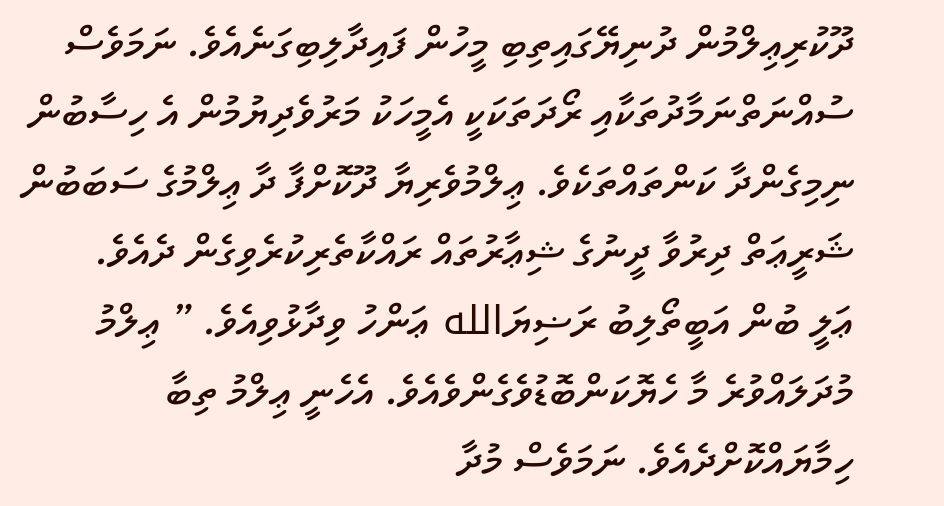ދޫކުރިޢިލްމުން ދުނިޔޭގައިތިބި މީހުން ފައިދާލިބިގަނެއެވެ. ނަމަވެސް ސުއްނަތްނަމާދުތަކާއި ރޯދަތަކަކީ އެމީހަކު މަރުވެދިޔުމުން އެ ހިސާބުން ނިމިގެންދާ ކަންތައްތަކެވެ. ޢިލްމުވެރިޔާ ދޫކޮށްފާ ދާ ޢިލްމުގެ ސަބަބުން ޝަރީޢަތް ދިރުވާ ދީނުގެ ޝިޢާރުތައް ރައްކާތެރިކުރެވިގެން ދެއެވެ.
ޢަލީ ބުން އަބީތޯލިބު ރަޟިޔަالله ޢަންހު ވިދާޅުވިއެވެ. ” ޢިލްމު މުދަލައްވުރެ މާ ހެޔޮކަންބޮޑުވެގެންވެއެވެ. އެހެނީ ޢިލްމު ތިބާ ހިމާޔައްކޮށްދެއެވެ. ނަމަވެސް މުދާ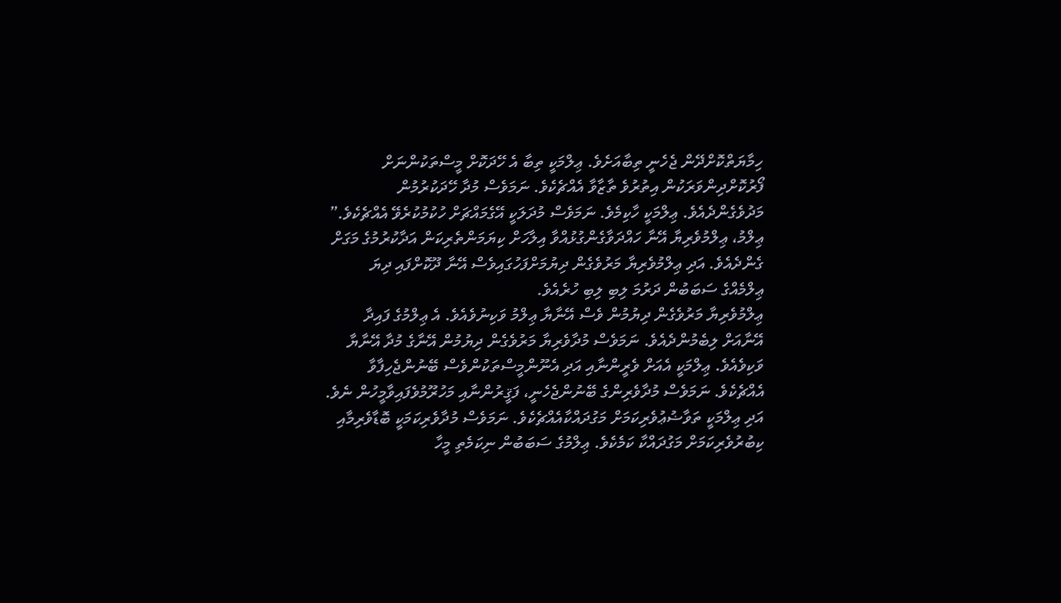ހިމާޔަތްކޮށްދޭން ޖެހެނީ ތިބާއަށެވެ. ޢިލްމަކީ ތިބާ އެ ހޭދަކޮށް މީސްތަކުންނަށް ފޯރުކޮށްދިންވަރަކުން އިތުރުވެ ތާޒާވާ އެއްޗެކެވެ. ނަމަވެސް މުދާ ހޭދަކުރުމުން މަދުވެގެންދެއެވެ. ޢިލްމަކީ ހާކިމެވެ. ނަމަވެސް މުދަލަކީ އޭގެމައްޗަށް ހުކުމުކުރެވޭ އެއްޗެކެވެ.” ޢިލްމު، ޢިލްމުވެރިޔާ އޭނާ ހައްދަވާގެންގުޅުއްވާ އިލާހަށް ކިޔަމަންތެރިކަން އަދާކުރުމުގެ މަގަށް ގެންދެއެވެ. އަދި ޢިލްމުވެރިޔާ މަރުވެގެން ދިޔުމަށްފަހުގައިވެސް އޭނާ ދޫކޮށްފައި ދިޔަ ޢިލްމެއްގެ ސަބަބުން ދަރުމަ ލިބި ލިބި ހުރެއެވެ.
ޢިލްމުވެރިޔާ މަރުވެގެން ދިޔުމުން ވެސް އޭނާޔާ ޢިލްމު ވަކިނުވެއެވެ. އެ ޢިލްމުގެ ފައިދާ އޭނާއަށް ލިބެމުންދެއެވެ. ނަމަވެސް މުދާވެރިޔާ މަރުވެގެން ދިޔުމުން އޭނާގެ މުދާ އޭނާޔާ ވަކިވެއެވެ. ޢިލްމަކީ އެއަށް ވެރީންނާއި އަދި އެނޫންމީސްތަކުންވެސް ބޭނުންޖެހިފާވާ އެއްޗެކެވެ. ނަމަވެސް މުދާވެރިންގެ ބޭނުންޖެހެނީ، ފަޤީރުންނާއި މަހުރޫމުވެފައިވާމީހުން ނެވެ. އަދި ޢިލްމަކީ ތަވާޟުޢުވެރިކަމަށް މަގުދައްކާއެއްޗެކެވެ. ނަމަވެސް މުދާވެރިކަމަކީ ބޮޑާވެރިމާއި ކިބުރުވެރިކަމަށް މަގުދައްކާ ކަމެކެވެ. ޢިލްމުގެ ސަބަބުން ނިކަމެތި މީހާ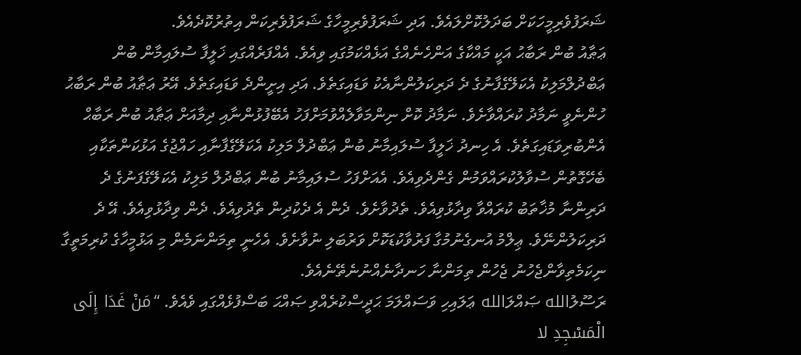ޝަރަފުވެރިމީހަކަށް ބަދަލުކޮށްލައެވެ. އަދި ޝަރަފުވެރިމީހާގެ ޝަރަފުވެރިކަން އިތުރުކޮދެއެވެ.
ޢަޠާއު ބުން ރަބާޙު އަކީ މައްކާގެ އަންހެނެއްގެ އަޅެއްކަމުގައި ވިއެވެ. އެއްފަރެއްގައި ޚަލީފާ ސުލައިމާން ބުން ޢަބްދުލްމަލިކު އެކަލޭގެފާނުގެ ދެ ދަރިކަލުންނާއެކު ވަޑައިގަތެވެ. އަދި އިށީންދެ ވަޑައިގަތެވެ. އޭރު ޢަޠާއު ބުން ރަބާޙު ހުންނެވީ ނަމާދު ކުރައްވާށެވެ. ނަމާދު ކޮށް ނިންމަވާލެއްވުމަށްފަހު އެބޭފުޅުންނާއި ދިމާއަށް ޢަޠާއު ބުން ރަބާޙް އެންބުރިވަޑައިގަތެވެ. އެ ހިނދު ޚަލީފާ ސުލައިމާނު ބުން ޢަބްދުލް މަލިކު އެކަލޭގެފާނާއި ހައްޖުގެ އަޅުކަންތަކާއި ބެހޭގޮތުން ސުވާލުކުރައްވަމުން ގެންދެވިއެވެ. އެއަށްފަހު ސުލައިމާނު ބުން ޢަބްދުލް މަލިކު އެކަލޭގެފަނުގެ ދެ ދަރިންނާ މުޚާތަބު ކުރައްވާ ވިދާޅުވިއެވެ. ތެދުވާށެވެ. ދެން އެ ދެކުދިން ތެދުވިއެވެ. ދެން ވިދާޅުވިއެވެ. އޭ ދެ ދަރިކަލުންނޭވެ. ޢިލްމު އުނގެނުމުގާ ފަރުވާކުޑަކޮށް ވަރުބަލި ނުވާށެވެ. އެހެނީ ތިމަންނަމެން މި އަޅުމީހާގެ ކުރިމަތީގާ ނިކަމެތިވާންޖެހުނު ޖެހުން ތިމަންނާ ހަނދާނެއްނުނެތޭނެއެވެ.
ރަސޫލުالله ޞައްލަالله ޢަލައިހި ވަސައްލަމަ ޙަދީސްކުރެއްވި ޞައްޙަ ބަސްފުޅެއްގައި ވެއެވެ. “مَنْ غَدَا إِلَى الْمَسْجِدِ لا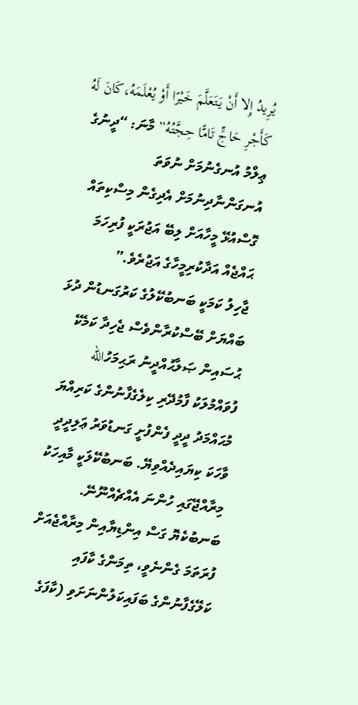يُرِيدُ إِلا أَنْ يَتَعَلَّمَ خَيْرًا أَوْ يُعْلَمَهُ،كَانَ لَهُ كَأَجْرِ حَاجٍّ تَامًّا حِجَّتُهُ” މާނަ: “ދީނުގެ ޢިލްމު އުނގެނުމަށް ނުވަތަ އުނގަންނާދިނުމަށް އެދިގެން މިސްކިތައް ގޮސްއުޅޭ މީހާއަށް ލިބޭ އަޖުރަކީ ފުރިހަމަ ޙައްޖެއް އަދާކުރިމީހާގެ އަޖުރެވެ.”
ޖާހިލު ކަމަކީ ބަނބުކޭލުގެ ކަރުގަނޑުން ދުޅަ ބައްޔަށް ބޭސްކުރާންވެސް ޖެހިދާ ކަމެކޭ
ޙުސައިން ޞަލާޙުއްދީނު ރަޙިމަހުالله
ފުވައްމުލަކު ފާމުދޭރި ކިލެގެފާނުންގެ ކަރިއްޔަ މުޙައްމަދު ދީދީ ފެންފުށީ ގަނޑުވަރު ޢަލިދީދީ ވާހަކަ ކިޔައިދެއްވިޔޭ. ބަނބުކޭލަކީ މާއިހަކު މިރާއްޖޭގައި ހުންނަ އެއްޗެއްނޫނޭ. ބަނބުކެޔޮ ގަސް އިންޑިޔާއިން މިރާއްޖެއަށް ފުރަތަމަ ގެންނެވީ، ތިމަންގެ ކާފައި ކަލޭގެފާނުންގެ ބަފައިކަލުންނަށަވި (ކާފަގެ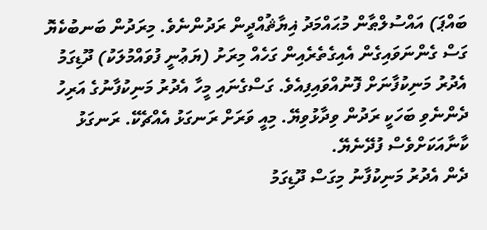ބައްޕަ) އައްސުލްޠާން މުޙައްމަދު ޣިޔާޘުއްދީން ރަދުންނެވެ. މިރަދުން ބަނބުކެޔޮ ގަސް ގެންނަވައިގެން އެއިގެތެރެއިން ގަހެއް މިރަށު (ޔަޢުނީ ފުވައްމުލަކު) ދޫޑިގަމު އެދުރު މަނިކުފާނަށް ފޮނުއްވައިފިއެވެ. ގަސްގެނައި މީހާ އެދުރު މަނިކުފާނުގެ އަރިހު ދެންނެވި ބަހަކީ ރަދުން ވިދާޅުވިޔޭ. މިއީ ވަރަށް ރަނގަޅު އެއްޗެކޭ. ރަނގަޅު ކާނާއަކަށްވެސް ފުދޭނެޔޭ.
ދެން އެދުރު މަނިކުފާނު މިގަސް ދޫޑިގަމު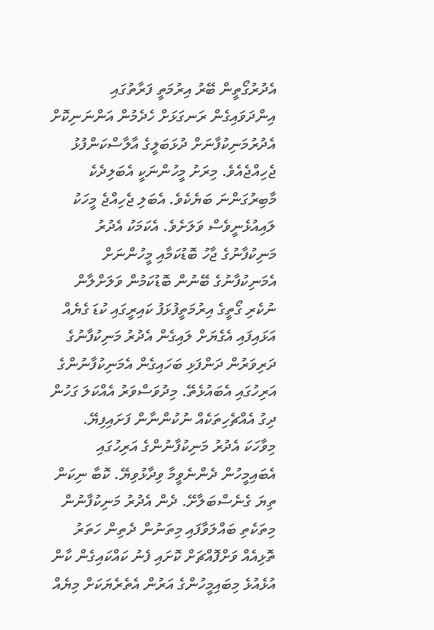އެދުރުގޯތީން ބޭރު އިރުމަތީ ފަރާތުގައި އިންދަވައިގެން ރަނގަޅަށް ހެދެމުން އަންނަނިކޮށް އެދުރުމަނިކުފާނަށް ދުޅަބަލީގެ އާލާސްކަންފުޅު ޖެހިއްޖެއެވެ. މިރަށު މީހުންނަކީ އެބަލިދެކެ މާބިރުގަންނަ ބަޔެކެވެ. އެބަލި ޖެހިއްޖެ މީހަކު ލައިއުޅެނީވެސް ވަލަށެވެ. އެކަމަކު އެދުރު މަނިކުފާނުގެ ޖާހު ބޮޑުކަމާއި މީހުންނަށް އެމަނިކުފާނުގެ ބޭނުން ބޮޑުކަމުން ވަލަށްލާން ނުކެރި ގޯތީގެ އިރުމަތީފުޅަފު ކައިރީގައި ކުޑަ ގެޔެއް އަޅައިފައި އެގެޔަށް ލައިގެން އެދުރު މަނިކުފާނުގެ ދަރިވަރުން ދަންފަޅި ބަހައިގެން އެމަނިކުފާނުންގެ އަރިހުގައި އެބައުޅެތޭ. މިދުވަސްވަރު އެއްކަލަ ގަހުން ދިގު އެއްޗެހިތަކެއް ނުކުންނާން ފަށައިފިޔޭ. މިވާހަކަ އެދުރު މަނިކުފާނުންގެ އަރިހުގައި އެބައިމީހުން ދެންނެވީމާ ވިދާޅުވިޔޭ. ކޮބާ ނިކަން ތިޔަ ގެނެސްބަލާށޭ. ދެން އެދުރު މަނިކުފާނުން މިތަކެތި ބައްލަވާފައި މިތަނުން ދެތިން ހަތަރު ތޮޅިއެއް ވަށްފޮއްޗަށް ކޮށައި ފެނު ކައްކައިގެން ކާން އުޅެއުޅެ މިބައިމީހުންގެ އަރުން އެތެރެޔަކަށް މިޔެއް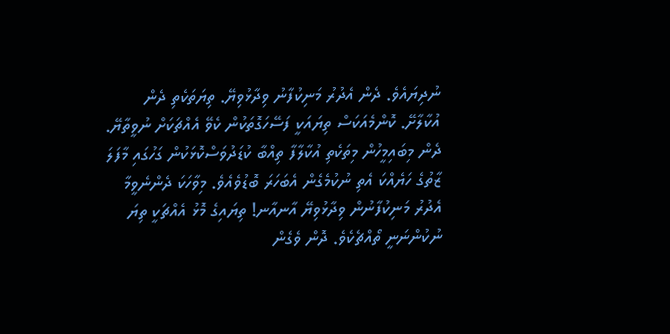ނުދިޔައެވެ. ދެން އެދުރު މަނިކުފާނު ވިދާޅުވިޔޭ. ތިޔަތަކެތި ދެން އުކާލާށޭ. ކޮންމެއަކަސް ތިޔައަކީ ފަސޭހަގޮތަކުން ކެވޭ އެއްޗަކަށް ނުވީތާޔޭ.
ދެން މިބައިމީހުން މިތަކެތި އުކާލާފާ ތިއްބާ ކުޑަދުވަސްކޮޅަކުން ގަހުގައި މާފަލަ ޒާތުގެ ހަޔެއްކަ އެތި ނުކުމެގެން އެބަހަރަ ބޮޑުވެއެވެ. މިވާހަކަ ދެންނެވީމާ އެދުރު މަނިކުފާނުން ވިދާޅުވިޔޭ އާނއާނ! ތިޔައިގެ މޮޅު އެއްޗަކީ ތިޔަ ނުކުންނަނީ ތޯއްޗެކެވެ. ދޮން ވެގެން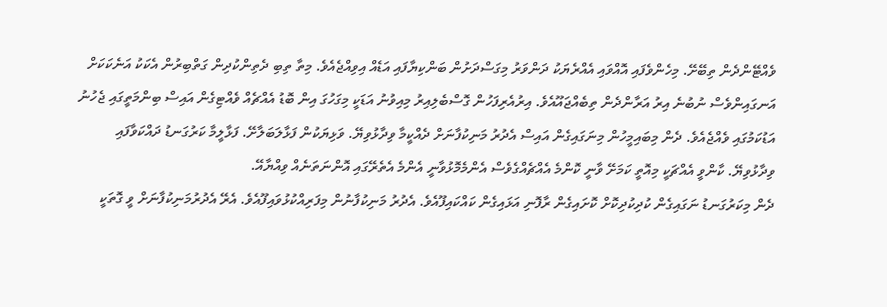ވެއްޓޭންދެން ތިބޭށޭ. މިހެންވެފައި އޮއްވައި އެއްރެޔަކު ދަންވަރު މިގަސްދަށުން ބަންކިޔާފައި އަޑެއް އިވިއްޖެއެވެ. މިތާ ތިބި ދެތިންކުދިން ގަތްބިރުން އެކަކު އަނެކަކަށް އަނގައިންވެސް ނުބުނެ އިރު އަރާންދެން ތިބެއްޖައޫއެވެ. އިރުއެރިފަހުން ގޮސްބެލިއިރު މިއިވުނު އަޑަކީ މިގަހުގަ އިން ބޮޑު އެއްޗެއް ވެއްޓިގެން އައިސް ބިންމަތީގައި ޖެހުނު އަޑުކަމުގައި ވެއްޖެއެވެ. ދެން މިބައިމީހުން މިނަގައިގެން އައިސް އެދުރު މަނިކުފާނަށް ދެއްކީމާ ވިދާޅުވިޔޭ. ވަޅިޔަކުން ފަޅާލަބަލާށޭ. ފަޅާލީމާ ކަރުގަނޑު ދައްކަވާފައި ވިދާޅުވިޔޭ. ކާންވީ އެއްޗަކީ މިއޮތީ ކަމަށޭ ވާނީ ކޮންމެ އެއްޗެއްގެވެސް އެންމެމޮޅުވާނީ އެންމެ އެތެރޭގައި އޮންނަތަނެއް ވިއްޔާއޭ.
ދެން މިކަރުގަނޑު ނަގައިގެން ކުދިކުދިކޮށް ކޮށައިގެން ރާފޮނި އަޅައިގެން ކައްކައިފޫއެވެ. އެދުރު މަނިކުފާނުން މިފަރިއްކުޅުވައިފޫއެވެ. އެރޭ އެދުރުމަނިކުފާނަށް ވީ ގޮތަކީ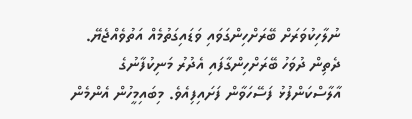ނުލާހިކުވަރަށް ބޭރަށްހިންގަވައި ވަޑައިގަތުމެއް އަތުވެއްޖެޔޭ. ދެތިން ދުވަހު ބޭރަށްހިންގާފައި އެދުރު މަނިކުފާނުގެ އާލާސްކަންފުޅު ފަސޭހަވާން ފަށައިފިއެވެ. މިބައިމީހުން އެންމެން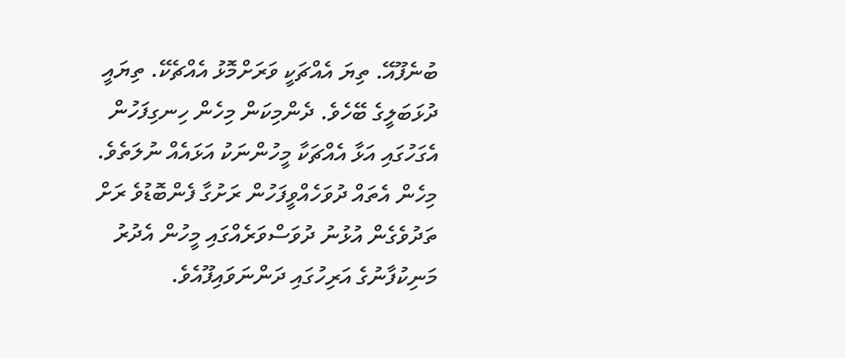ބުނެފޫއޭ. ތިޔަ އެއްޗަކީ ވަރަށްމޮޅު އެއްޗެކޭ. ތިޔައީ ދުޅަބަލީގެ ބޭހެވެ. ދެންމިކަން މިހެން ހިނގިފަހުން އެގަހުގައި އަޅާ އެއްޗަކާ މީހުންނަކު އަޅައެއް ނުލަތެވެ. މިހެން އެތައް ދުވަހެއްވީފަހުން ރަށުގާ ފެންބޮޑުވެ ރަށް ތަދުވެގެން އުޅުނު ދުވަސްވަރެއްގައި މީހުން އެދުރު މަނިކުފާނުގެ އަރިހުގައި ދަންނަވައިފޫއެވެ.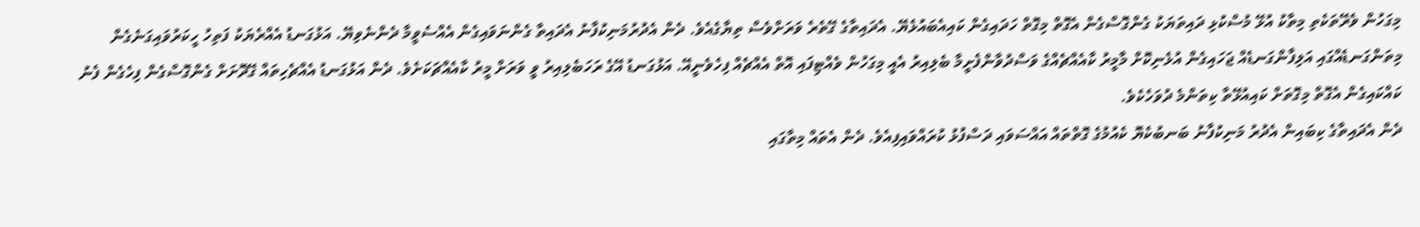މިގަހުން ވެރޭތަކެތި މިތާކު އުޅޭ މުސްކުޅި ދައިތަޔަކު ގެންގޮސްގެން އެގޮތް މިގޮތް ހަދައިގެން ކައިއެބައުޅެޔޭ. އެދައިތާގެ ގޭތެރެ ވަރަށްވެސް ތިޔާގެއެވެ. ދެން އެދުރުމަނިކުފާނު އެދައިތާ ގެންނަވައިގެން އެއްސެވީމާ ދެންނެވިޔޭ. އަޅުގަނޑު އެއްރެޔަކު ފަތިހު ހީކަރުވައިގަނެގެން މިތަންގަނޑެއްގައި އަލިފާންގަނޑެއް ޖަހައިގެން އުޅެނިކޮށް މާމީރު ކާއެއްޗެއްގެ ވަސްދުވާންފެށީމާ ބެލިއިރު އެއީ މިގަހުން ވެއްޓިފައި އޮތް އެއްޗެއް ފިހެވެނީއޭ. އަޅުގަނޑު އޭގެ ރަހަބެލިއިރު ވީ ވަރަށް މީރު ކާއެއްޗަކަށެވެ. ދެން އަޅުގަނޑު އެއްޗެހިތައް ގޭދޮށަށް ގެންގޮސްގެން ފިހެގެން ފެނު ކައްކައިގެން އެގޮތް މިގޮތަށް ކައިއުޅޭތާ ކިތަންމެ ދުވަހެކެވެ.
ދެން އެދައިތާގެ ކިބައިން އެދުރު މަނިކުފާނު ބަނބުކެޔޮ ކެއުމުގެ ގޮތްތައް އައްސަވައި ދަސްފުޅު ކުރައްވައިފިއެވެ. ދެން އެތައް މިތާގައި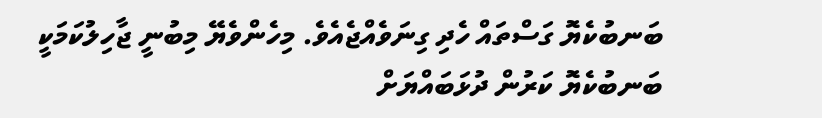ބަނބުކެޔޮ ގަސްތައް ހެދި ގިނަވެއްޖެއެވެ. މިހެންވެޔޭ މިބުނީ ޖާހިލުކަމަކީ ބަނބުކެޔޮ ކަރުން ދުޅަބައްޔަށް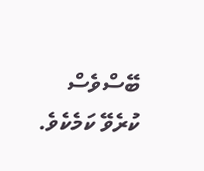ބޭސްވެސް ކުރެވޭ ކަމެކެވެ.